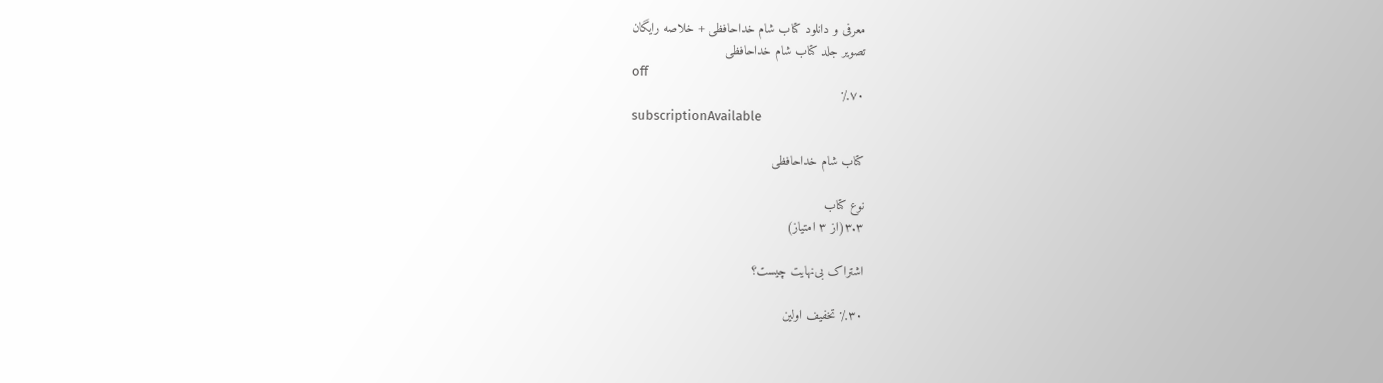معرفی و دانلود کتاب شام خداحافظی + خلاصه رایگان
تصویر جلد کتاب شام خداحافظی
off
٪۷۰
subscriptionAvailable

کتاب شام خداحافظی

نوع کتاب
۳.۳(از ۳ امتیاز)

اشتراک بی‌نهایت چیست؟

٪۳۰ تخفیف اولین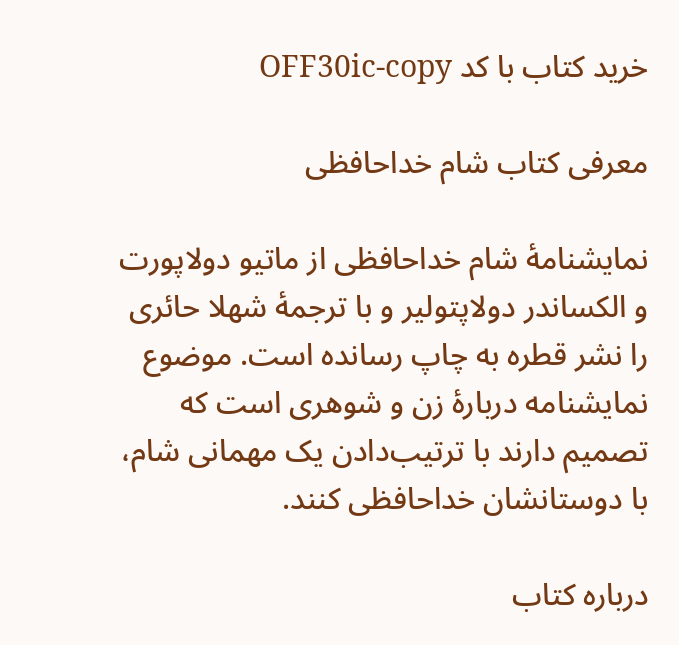خرید کتاب با کد OFF30ic-copy

معرفی کتاب شام خداحافظی

نمایشنامۀ شام خداحافظی از ماتیو دولاپورت و الکساندر دولاپتولیر و با ترجمۀ شهلا حائری را نشر قطره به چاپ رسانده است. موضوع نمایشنامه دربارۀ زن و شوهری است که تصمیم دارند با ترتیب‌دادن یک مهمانی شام، با دوستانشان خداحافظی کنند.

درباره کتاب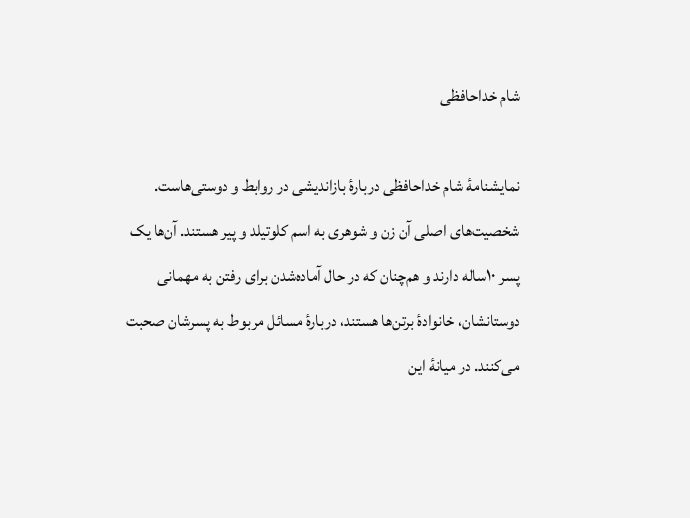شام خداحافظی

نمایشنامۀ شام خداحافظی دربارۀ بازاندیشی در روابط و دوستی‌هاست. شخصیت‌های اصلی آن زن و شوهری به اسم کلوتیلد و پیر هستند. آن‌ها یک پسر ۱۰ساله دارند و هم‌چنان که در حال آماده‌شدن برای رفتن به مهمانی دوستانشان، خانوادۀ برتن‌ها هستند، دربارۀ مسائل مربوط به پسرشان صحبت می‌کنند. در میانۀ این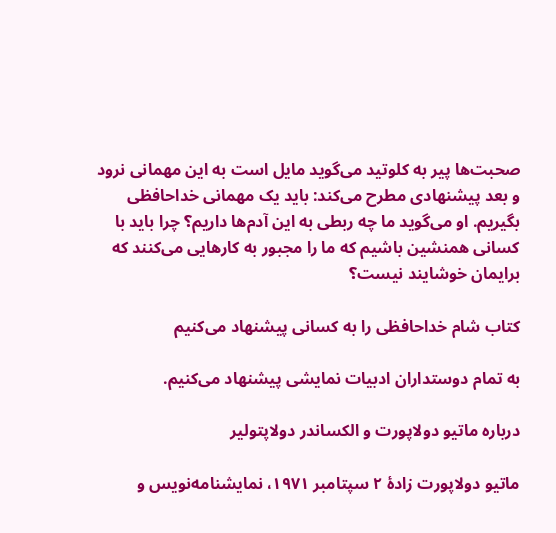صحبت‌ها پیر به کلوتید می‌گوید مایل است به این مهمانی نرود و بعد پیشنهادی مطرح می‌کند: باید یک مهمانی خداحافظی بگیریم. او می‌گوید ما چه ربطی به این آدم‌ها داریم؟ چرا باید با کسانی همنشین باشیم که ما را مجبور به کارهایی می‌کنند که برایمان خوشایند نیست؟

کتاب شام خداحافظی را به کسانی پیشنهاد می‌کنیم

به تمام دوستداران ادبیات نمایشی پیشنهاد می‌کنیم.

درباره ماتیو دولاپورت و الکساندر دولاپتولیر

ماتیو دولاپورت زادۀ ۲ سپتامبر ۱۹۷۱، نمایشنامه‌نویس و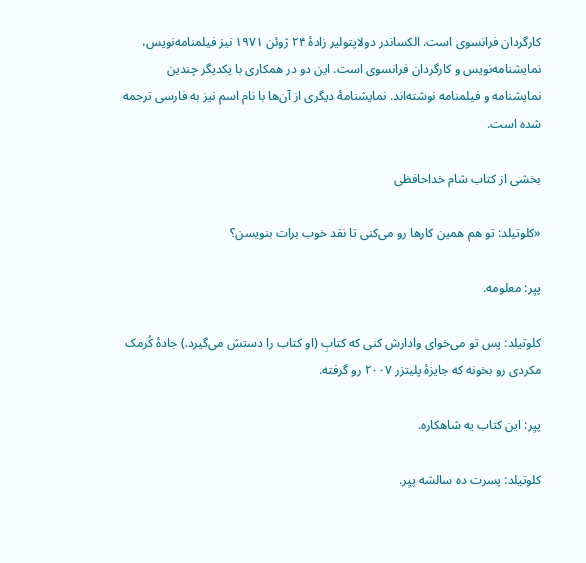کارگردان فرانسوی است. الکساندر دولاپتولیر زادۀ ۲۴ ژوئن ۱۹۷۱ نیز فیلمنامه‌نویس، نمایشنامه‌نویس و کارگردان فرانسوی است. این دو در همکاری با یکدیگر چندین نمایشنامه‌ و فیلمنامه نوشته‌اند. نمایشنامۀ دیگری از آن‌ها با نام اسم نیز به فارسی ترجمه شده است.

بخشی از کتاب شام خداحافظی

«کلوتیلد: تو هم همین کارها رو می‌کنی تا نقد خوب برات بنویسن؟

پیِر: معلومه.

کلوتیلد: پس تو می‌خوای وادارش کنی که کتابِ (او کتاب را دستش می‌گیرد.) جادهٔ کُرمک مکردی رو بخونه که جایزهٔ پلیتزر ۲۰۰۷ رو گرفته.

پیِر: این کتاب یه شاهکاره.

کلوتیلد: پسرت ده سالشه پیِر.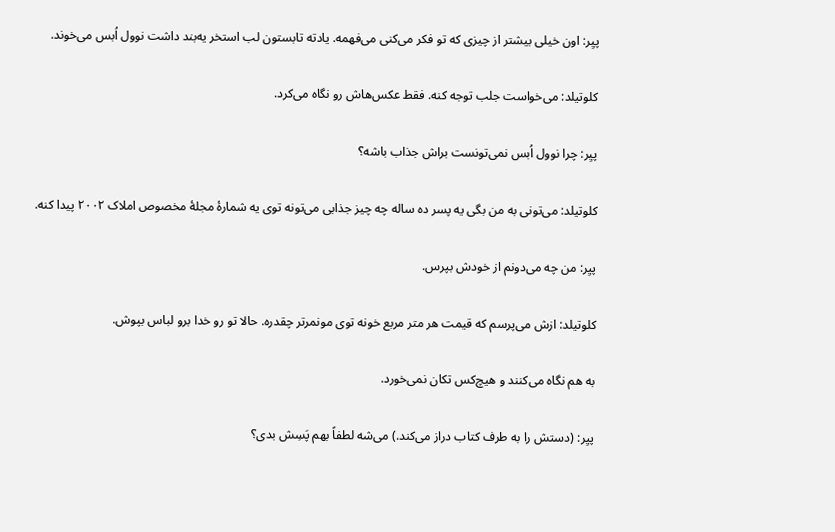پیِر: اون خیلی بیشتر از چیزی که تو فکر می‌کنی می‌فهمه. یادته تابستون لب استخر یه‌بند داشت نوول اُبس می‌خوند.

کلوتیلد: می‌خواست جلب توجه کنه. فقط عکس‌هاش رو نگاه می‌کرد.

پیِر: چرا نوول اُبس نمی‌تونست براش جذاب باشه؟

کلوتیلد: می‌تونی به من بگی یه پسر ده ساله چه چیز جذابی می‌تونه توی یه شمارهٔ مجلهٔ مخصوص املاک ۲۰۰۲ پیدا کنه.

پیِر: من چه می‌دونم از خودش بپرس.

کلوتیلد: ازش می‌پرسم که قیمت هر متر مربع خونه توی مونمرتر چقدره. حالا تو رو خدا برو لباس بپوش.

به هم نگاه می‌کنند و هیچ‌کس تکان نمی‌خورد.

پیِر: (دستش را به طرف کتاب دراز می‌کند.) می‌شه لطفاً بهم پَسِش بدی؟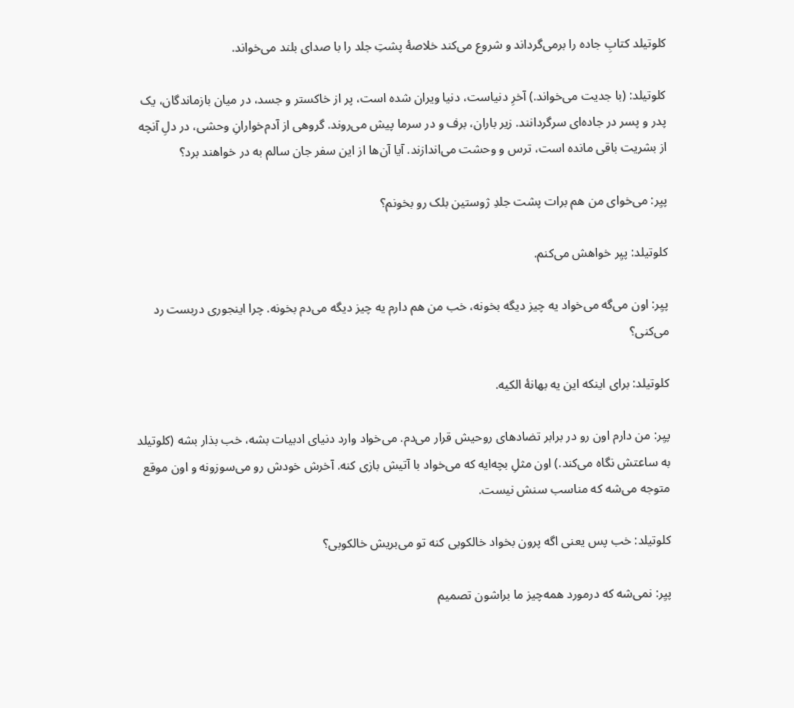کلوتیلد کتابِ جاده را برمی‌گرداند و شروع می‌کند خلاصهٔ پشتِ جلد را با صدای بلند می‌خواند.

کلوتیلد: (با جدیت می‌خواند.) آخرِ دنیاست، دنیا ویران شده است، پر از خاکستر و جسد، در میان بازماندگان، یک پدر و پسر در جاده‌ای سرگردانند. زیر باران، برف و در سرما پیش می‌روند. گروهی از آدم‌خوارانِ وحشی، در دلِ آنچه از بشریت باقی مانده است، ترس و وحشت می‌اندازند. آیا آن‌ها از این سفر جان سالم به در خواهند برد؟

پیِر: می‌خوای من هم برات پشت جلدِ ژوستین بلک رو بخونم؟

کلوتیلد: پیِر خواهش می‌کنم.

پیِر: اون می‌گه می‌خواد یه چیز دیگه بخونه، خب من هم دارم یه چیز دیگه می‌دم بخونه. چرا اینجوری دربست رد می‌کنی؟

کلوتیلد: برای اینکه این یه بهانهٔ الکیه.

پیِر: من دارم اون رو در برابر تضادهای روحیش قرار می‌دم. می‌خواد وارد دنیای ادبیات بشه، خب بذار بشه (کلوتیلد به ساعتش نگاه می‌کند.) اون مثلِ بچه‌ایه که می‌خواد با آتیش بازی کنه. آخرش خودش رو می‌سوزونه و اون موقع متوجه می‌شه که مناسب سنش نیست.

کلوتیلد: خب پس یعنی اگه پرون بخواد خالکوبی کنه تو می‌بریش خالکوبی؟

پیِر: نمی‌شه که درمورد همه‌چیز ما براشون تصمیم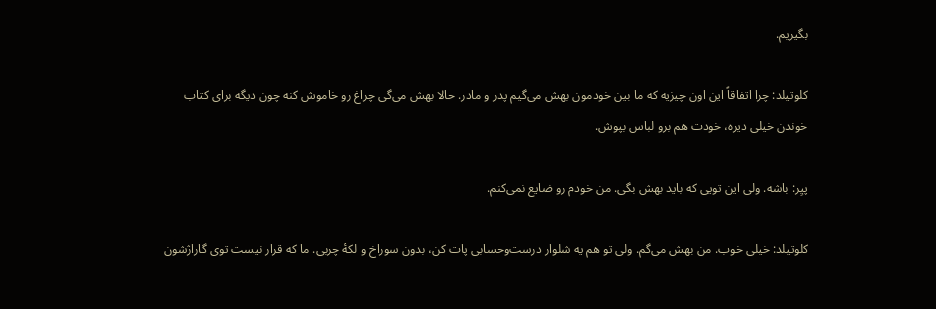بگیریم.

کلوتیلد: چرا اتفاقاً این اون چیزیه که ما بین خودمون بهش می‌گیم پدر و مادر. حالا بهش می‌گی چراغ رو خاموش کنه چون دیگه برای کتاب خوندن خیلی دیره، خودت هم برو لباس بپوش.

پیِر: باشه. ولی این تویی که باید بهش بگی. من خودم رو ضایع نمی‌کنم.

کلوتیلد: خیلی خوب. من بهش می‌گم. ولی تو هم یه شلوار درست‌وحسابی پات کن، بدون سوراخ و لکهٔ چربی. ما که قرار نیست توی گاراژشون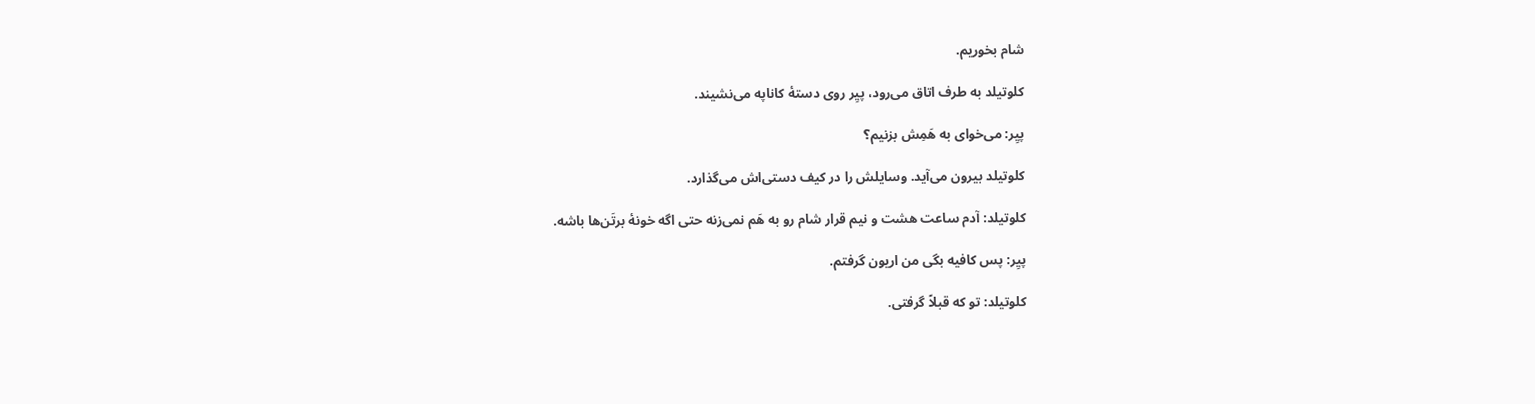شام بخوریم.

کلوتیلد به طرف اتاق می‌رود، پیِر روی دستهٔ کاناپه می‌نشیند.

پیِر: می‌خوای به هَمِش بزنیم؟

کلوتیلد بیرون می‌آید. وسایلش را در کیف دستی‌اش می‌گذارد.

کلوتیلد: آدم ساعت هشت و نیم قرار شام رو به هَم نمی‌زنه حتی اگه خونهٔ برتَن‌ها باشه.

پیِر: پس کافیه بگی من اریون گرفتم.

کلوتیلد: تو که قبلاً گرفتی.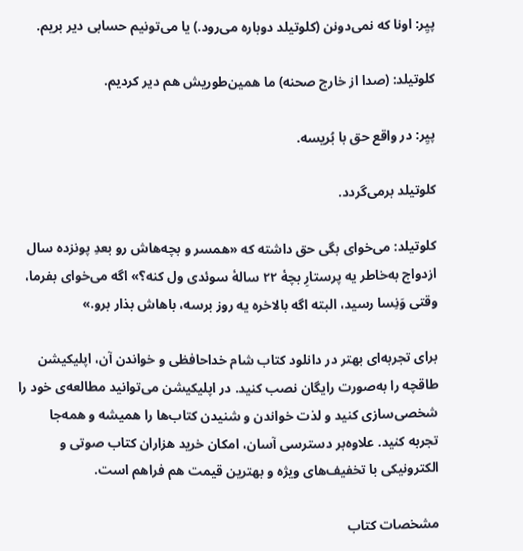پیِر: اونا که نمی‌دونن (کلوتیلد دوباره می‌رود.) یا می‌تونیم حسابی دیر بریم.

کلوتیلد: (صدا از خارج صحنه) ما همین‌طوریش هم دیر کردیم.

پیِر: در واقع حق با بُریسه.

کلوتیلد برمی‌گردد.

کلوتیلد: می‌خوای بگی حق داشته که «همسر و بچه‌هاش رو بعدِ پونزده سال ازدواج به‌خاطر یه پرستارِ بچهٔ ۲۲ سالهٔ سوئدی ول کنه؟» اگه می‌خوای بفرما، وقتی وَنِسا رسید، البته اگه بالاخره یه روز برسه، باهاش بذار برو.»

برای تجربه‌ای بهتر در دانلود کتاب شام خداحافظی و خواندن آن، اپلیکیشن طاقچه را به‌صورت رایگان نصب کنید. در اپلیکیشن می‌توانید مطالعه‌ی خود را شخصی‌سازی کنید و لذت خواندن و شنیدن کتاب‌ها را همیشه و همه‌جا تجربه کنید. علاوه‌بر دسترسی آسان، امکان خرید هزاران کتاب صوتی و الکترونیکی با تخفیف‌های ویژه و بهترین قیمت هم فراهم است.

مشخصات کتاب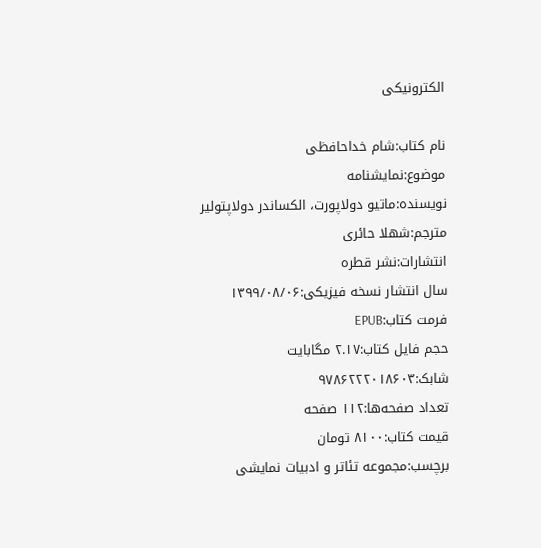الکترونیکی

نام کتاب:شام خداحافظی
موضوع:نمایشنامه
نویسنده:ماتیو دولاپورت، الکساندر دولاپتولیر
مترجم:شهلا حائری
انتشارات:نشر قطره
سال انتشار نسخه فیزیکی:۱۳۹۹/۰۸/۰۶
فرمت کتاب:EPUB
حجم فایل کتاب:۲.۱۷ مگابایت
شابک:۹۷۸۶۲۲۲۰۱۸۶۰۳
تعداد صفحه‌ها:۱۱۲ صفحه
قیمت کتاب:۸۱۰۰ تومان
برچسب:مجموعه تئاتر و ادبیات نمایشی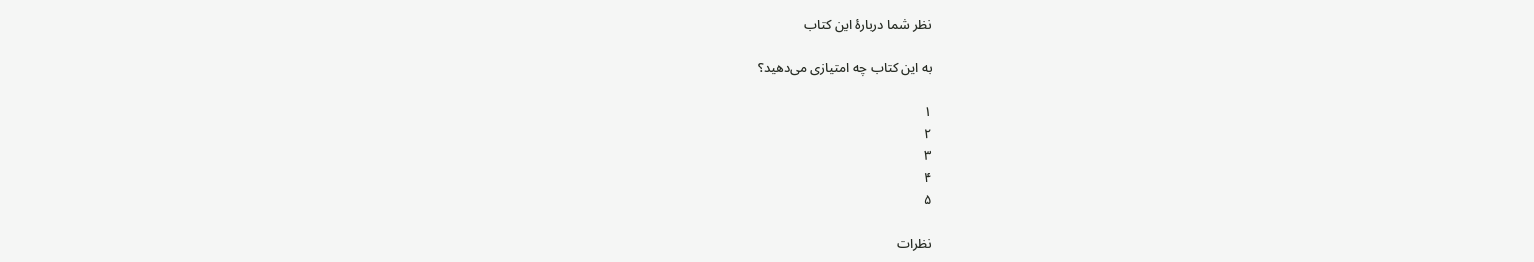نظر شما دربارهٔ این کتاب

به این کتاب چه امتیازی می‌دهید؟

۱
۲
۳
۴
۵

نظرات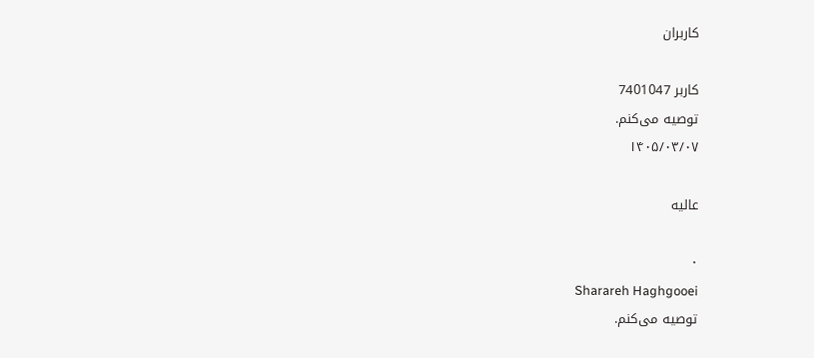کاربران

کاربر 7401047
توصیه می‌کنم.
۱۴۰۵/۰۳/۰۷

عالیه

۰
Sharareh Haghgooei
توصیه می‌کنم.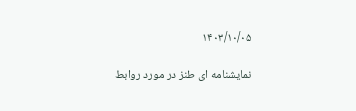۱۴۰۳/۱۰/۰۵

نمایشنامه ای طنز در مورد روابط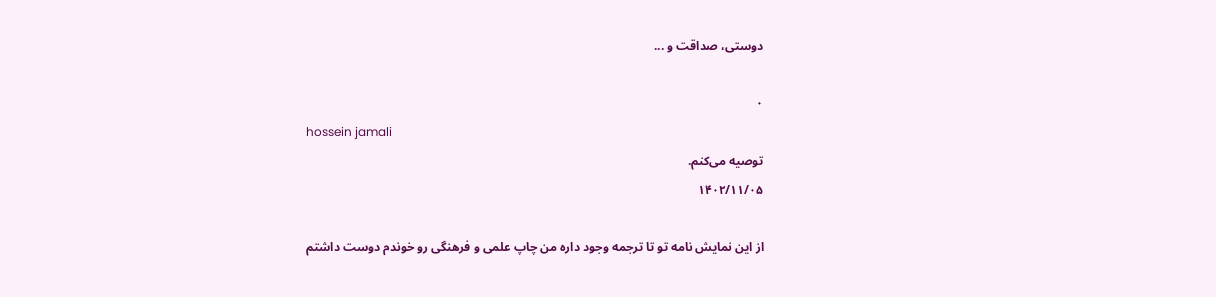دوستی، صداقت و ...

۰
hossein jamali
توصیه می‌کنم.
۱۴۰۲/۱۱/۰۵

از این نمایش نامه تو تا ترجمه وجود داره من چاپ علمی و فرهنگی رو خوندم دوست داشتم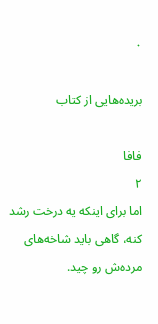۰

بریده‌هایی از کتاب

فافا
۲
اما برای اینکه یه درخت رشد کنه، گاهی باید شاخه‌های مرده‌ش رو چید.